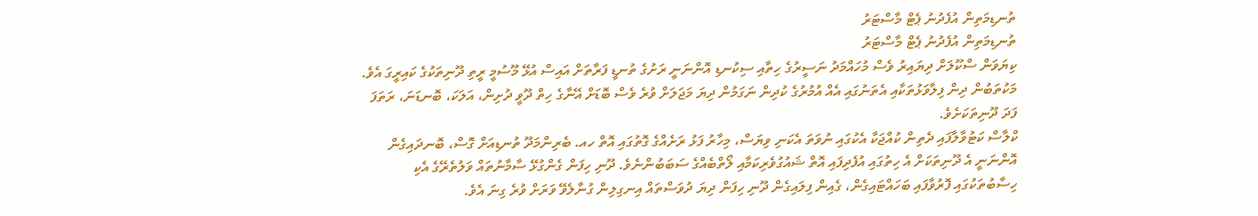ތުނޑިމަތިން އުފެދުނު ޕެޓް މާސްޓަރު
ތުނޑިމަތިން އުފެދުނު ޕެޓް މާސްޓަރު
ކިޔަވަން ސްކޫލަށް ދިޔައިރު ވެސް މުހައްމަދު ނަސީރުގެ ހިތާއި ސިކުނޑި އޮންނަނީ ރަށުގެ ތުނޑީ ފަރާތަށް އައިސް އުޅޭ މޫސުމީ ރީތި ދޫނިތަކުގެ ކައިރީގަ އެވެ. މަކުތަބުން ދިން ފިލާވަޅުތަކާއި އެތަނުގައި އެއް އުމުރުގެ ކުދިން ނަގަމުން ދިޔަ މަޖަލަށް ވުރެ ވެސް ބޮޑަށް އޭނާގެ ހިތް ދޫވީ ދުށިން، އަލަކަ، ބޮނޑަނަ، ރަތަފަ ފަދަ ދޫނިތަކަށެވެ.
ކްލާސް ކަޓުވާލާފައި ދެތިން ކުއްޖަކާ އެކުގައި ނުވަތަ އެކަނި ވިޔަސް، މިހާރު ފަޅު ރަށެއްގެ ގޮތުގައި އޮތް ހއ. ބެރިންމަދޫ ތުނޑިއަށް ގޮސް، ބޮނދައިގެން އޮންނަނީ އެ ދޫނިތަކަށް އެ ހިތުގައި އުފެދިފައި އޮތް ޝައުގުވެރިކަމާއި ލޯތްބެއްގެ ސަބަބުންނެވެ. ދޫނި ހިފަން ގެންގުޅޭ ސާމާނުތައް ވަލުތެރޭގެ އެކި ހިސާބުތަކުގައި ފޮރުވާފައި ބަހައްޓައިގެން، ގެއިން ފިލައިގެން ދޫނި ހިފަން ދިޔަ ދުވަސްތައް އިނގިލިން ގުނާލެވޭ ވަރަށް ވުރެ ގިނަ އެވެ.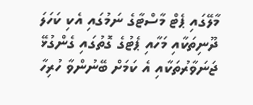މާލޭގައި ޕެޓް މާސްޓާގެ ނަމުގައި އެކި ކަހަލަ ދޫނިތަކާއި މަހާއި ޕެޓުގެ ގޮތުގައި ގެންގުޅޭ ޖަނަވާރުތަކާއި އެ ކަމަށް ބޭނުންވާ ހުރިހާ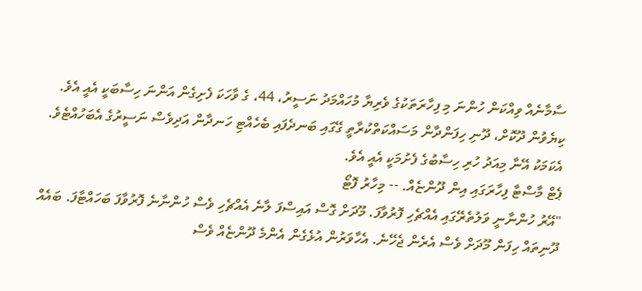ސާމާނެއް ވިއްކަން ހުންނަ މި ފިހާރަތަކުގެ ވެރިޔާ މުހައްމަދު ނަސީރު، 44، ގެ ވާހަކަ ފެށިގެން އަންނަ ހިސާބަކީ އެއީ އެވެ.
ކިޔެވުން ދޫކޮށް، ދޫނި ހިފަންދާން މަސައްކަތްކުރާތީ ގޭގައި ބަނދެފައި ބެހެއްޓި ހަނދާން އަދިވެސް ނަސީރުގެ އެބަހުއްޓެވެ. އެކަމަކު އޭނާ މިއަދު ހުރި ހިސާބުގެ ފެށުމަކީ އެއީ އެވެ.
ޕެޓް މާސްޓާ ފިހާރަގައި އިން ދޫންޏެއް. -- މިހާރު ފޮޓޯ
"އޭރު ހުންނާނީ ވަލުތެރޭގައި އެއްޗެހި ފޮރުވާފަ. މޫދަށް ގޮސް އައިސްފަ ލާނެ އެއްޗެހި ވެސް ހުންނާނެ ފޮރުވާފަ ބަހައްޓާފަ. ބައެއް ދޫނިތައް ހިފަން މޫދަށް ވެސް އެރެން ޖެހޭނެ. އެހާވަރުން އުޅެގެން އެންމެ ދޫންޏެއް ވެސް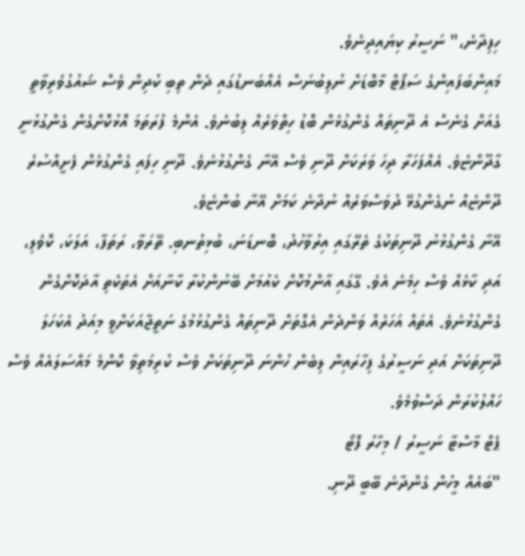ހިފިދާނެ،" ނަސީރު ކިޔައިދިނެވެ.
މައިންބަފައިންގެ ސަޕޯޓް މާބޮޑަށް ނުލިބުނަސް އެއްބަނޑުގައި ދެން ތިބި ކުދިން ވެސް ޝައުގުވެރިވާތީ ގެއަށް ގެނެސް އެ ދޫނިތައް ގެންގުޅެން ބޮޑު ހިތްވަރެއް ލިބުނެވެ. އެންމެ ފުރަތަމަ އޮޅުކޮށްގެން ގެންގުޅުނީ ގާދޫންޏެވެ. އެއްފަހަރާ ދިހަ ވަރަކަށް ދޫނި ވެސް އޭނާ ގެންގުޅުނެވެ. ދޫނި ހިފައި ގެންގުޅެން ފެށީއްސުރެ ދޫންޏެއް ނުގެންގުޅޭ ދުވަސްވަރެއް ނުދާނެ ކަމަށް އޭނާ ބުންޏެވެ.
އޭނާ ގެންގުޅުނު ދޫނިތަކުގެ ތެރޭގައި އިރުވާހުދު، ބޮނޑަނަ، ބުޅިތުނބި. ތޭރަވާ، ރަތަފާ، އަލަކަ، ކޮވެލި، އަދި ކާޅެއް ވެސް ހިމެނެ އެވެ. ގޭގައި އާންމުކޮށް ކެއުމަށް ބޭނުންކުރާ ކާނާއަށް އެތަކެތި އާދަކޮށްގެން ގެންގުޅުނެވެ. އެތައް އަހަރެއް ވަންދެން އެގޮތަށް ދޫނިތައް ގެންގުޅުމުގެ ނަތީޖާއަކަށްވީ މިއަދު އެކަހަލަ ދޫނިތަކަށް އަދި ނަސީރުގެ ފިހާރައިން ލިބެން ހުންނަ ދޫނިތަކަށް ވެސް ކުރިމަތިވާ ކޮންމެ މައްސަލައެއް ވެސް ހައްލުކުރަން ދަސްވުމެވެ.
ޕެޓް މާސްޓާ ނަސީރު / މިހާރު ފޮޓޯ
"ބައެއް މީހުން ގެންދާނެ ބޭބީ ދޫނި.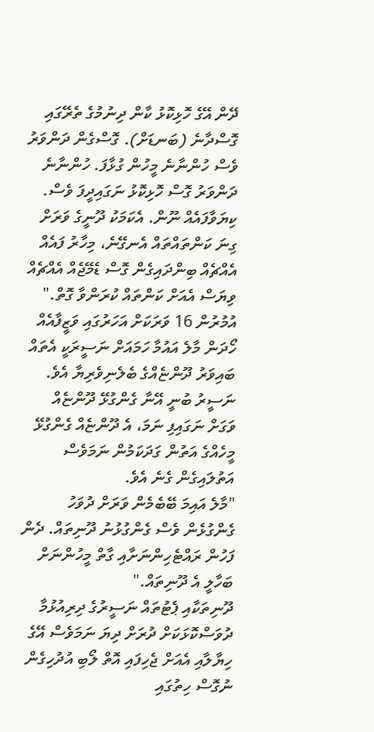ދޭން އޭގެ ހޮޅިކޮޅު ކާން ދިނުމުގެ ތެރޭގައި ގޮސްދާނެ (ބަނޑަށް). ގޮސްގެން ދަންވަރު ވެސް ހުންނާނެ މީހުން ގުޅާފަ. ހުންނާނެ ދަންވަރު ގޮސް ހޮޅިކޮޅު ނަގައިދީފަ ވެސް. ކިޔަވާފައެއް ނޫން. އެކަމަކު ދޫނީގެ ވަރަށް ގިނަ ކަންތައްތައް އެނގޭނެ، މިހާރު ފައެއް އެއްޗެއް ބިންދައިގެން ގޮސް ޑެމޭޖެއް އެއްޗެއް ވިޔަސް އެއަށް ކަންތައް ކުރަންވާ ގޮތް."
އުމުރުން 16 ވަރަކަށް އަހަރުގައި ވަޒީފާއެއް ހޯދަން މާލެ އައުމާ ހަމައަށް ނަސީރަކީ އެތައް ބައިވަރު ދޫންޏެއްގެ ބެލެނިވެރިޔާ އެވެ. ނަސީރު ބުނީ އޭނާ ގެންގުޅޭ ދޫންޏެއް ވަގަށް ނަގައިފި ނަމަ، އެ ދޫންޏެއް ގެންގުޅޭ މީހެއްގެ އަތުން ގަދަކަމުން ނަމަވެސް އަތުލައިގެން ގެނެ އެވެ.
"މާލެ އައިމަ ބޭބެމެން ވަރަށް ދުވަހު ގެންގުޅެން ވެސް ގެންގުޅުނު ދޫނިތައް. ދެން ފަހުން ރައްޓެހިންނަށާއި ގާތް މީހުންނަށް ބަހާލީ އެ ދޫނިތައް."
ދޫނިތަކާއި ޕެޓުތައް ނަސީރުގެ ދިރިއުޅުމާ ދުވަސްކޮޅަކަށް ދުރަށް ދިޔަ ނަމަވެސް އޭގެ ހިޔާލާއި އެއަށް ޖެހިފައި އޮތް ލޯބި އުދުހިގެން ނުގޮސް ހިތުގައި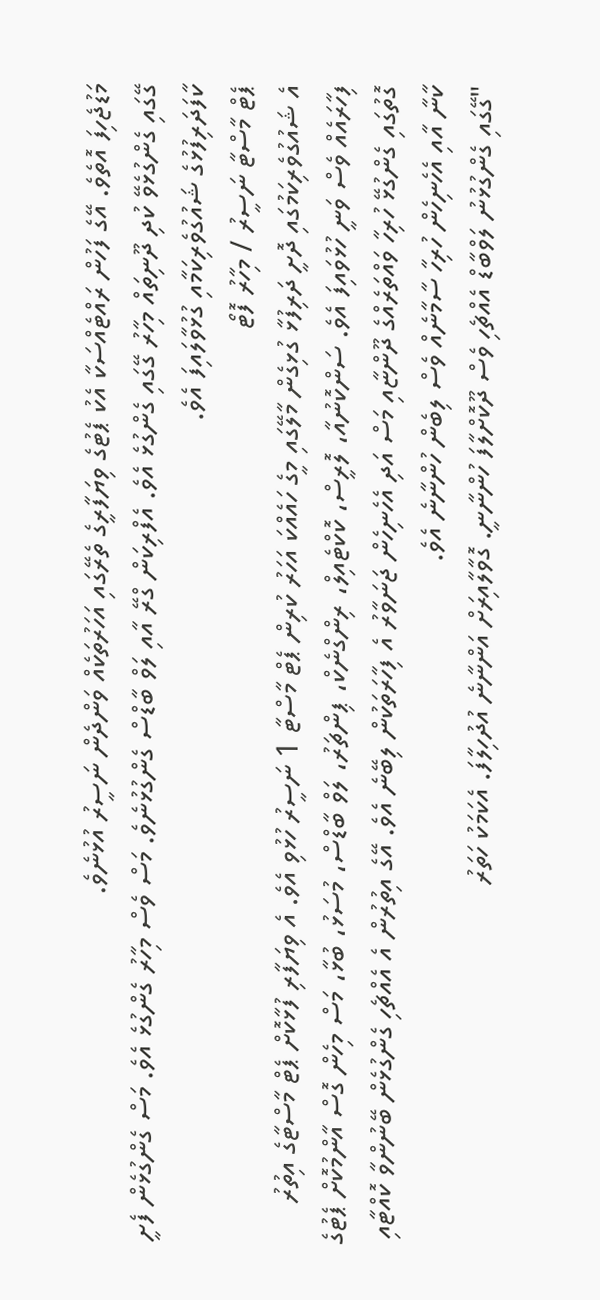މަޑުޖެހިފަ އޮތެވެ. އޭގެ ފަހުން ރައްޓެއްސަކާ އެކު ޕެޓުގެ ވިޔަފާރީގެ ތެރޭގައި އަހަރުތަކެއް ވަންދެން ނަސީރު އުޅުނެވެ.
ގޭގައި ގެންގުޅެވޭ ކުދި ދޫނިތައް މިހާރު ގޭގައި ގެންގުޅެ އެވެ. އެފްރިކަން ގްރޭ އާއި ލަވް ބާޑްސް ގެންގުޅުނެވެ. މަސް ވެސް މިހާރު ގެންގުޅެ އެވެ. މަސް ގެންގުޅެން ފެށީ ކާފަދަރިފުޅުގެ ޝައުގުވެރިކަމާއި ގުޅުވާލައިފަ އެވެ.
ޕެޓް މާސްޓާ ނަސީރު / މިހާރު ފޮޓޯ
އެ ޝައުގުވެރިކަމުގައި ދޮށީ ދަރިފުޅާ ގުޅިގެން މާލޭގައި މީގެ ހައެއްކަ އަހަރު ކުރިން ޕެޓް މާސްޓާ 1 ނަސީރު ހުޅުވި އެވެ. އެ ވިޔަފާރި ފުޅާކޮށް ޕެޓް މާސްޓާގެ އިތުރު ފިހާރައެއް ވެސް ވަނީ ހުޅުވައިފަ އެވެ. ސަންކޮނުއާ، ލޮރީސް، ކޮކްޓެއިލް، ރިންގްނެކް، ޕިންޗަރު، ލަވް ބާޑްސް، މުސަޅު، ބުޅާ، މަސް މިހެން ގޮސް އާންމުކޮށް ޕެޓުގެ ގޮތުގައި ގެންގުޅޭ ހުރިހާ ވައްތަރެއްގެ ދޫންޏާއި މަސް އަދި އެހެނިހެން ޖަނަވާރު އެ ފިހާރަތަކުން ލިބޭނެ އެވެ. އޭގެ އިތުރުން އެ އެއްޗެހި ގެންގުޅެން ބޭނުންވާ ކޮއްޓާއި ކާނާ އާއި އެހެނިހެން ހުރިހާ ސާމާނެއް ވެސް ލިބެން ހުންނާނެ އެވެ.
"ގޭގައި ގެންގުޅުނު ލަވްބާޑް އެއްޗެހި ވެސް ދޫކޮށްލާފަ ހުންނާނީ. ގޮވާލާއިރަށް އަންނާނެ އުދުހިލާފަ. އެކަމަކު ހަތަރު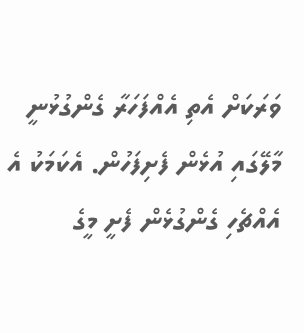ވަރަކަށް އެތި އެއްފަހަރާ ގެންގުޅުނީ މާލޭގައި އުޅެން ފެށިފަހުން. އެކަމަކު އެ އެއްޗެހި ގެންގުޅެން ފެށީ މީގެ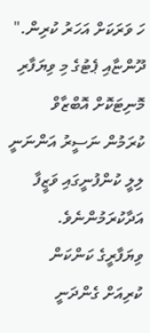ހަ ވަރަކަށް އަހަރު ކުރިން."
ދޫންޏާއި ޕެޓުގެ މި ވިޔަފާރި މޮނިޓަކޮށް އޮބްޒާވް ކުރަމުން ނަސީރު އަންނަނީ ލިލީ ކުންފުނީގައި ވަޒީފާ އަދާކުރަމުންނެވެ. ވިޔަފާރީގެ ކަންކަން ކުރިއަށް ގެންދަނީ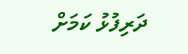ދަރިފުޅު ކަމަށް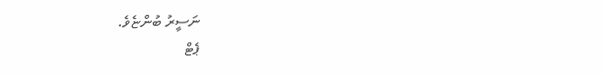ނަސީރު ބުންޏެވެ.
ޕެޓް